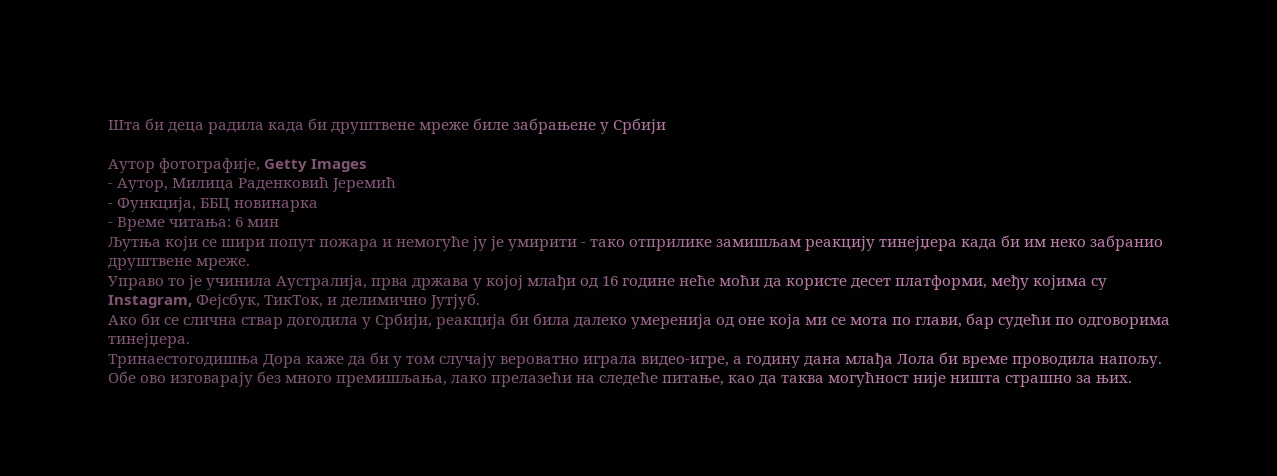Шта би деца радила када би друштвене мреже биле забрањене у Србији

Аутор фотографије, Getty Images
- Аутор, Милица Раденковић Јеремић
- Функција, ББЦ новинарка
- Време читања: 6 мин
Љутња који се шири попут пожара и немогуће ју је умирити - тако отприлике замишљам реакцију тинејџера када би им неко забранио друштвене мреже.
Управо то је учинила Аустралија, прва држава у којој млађи од 16 године неће моћи да користе десет платформи, међу којима су Instagram, Фејсбук, ТикТок, и делимично Јутјуб.
Ако би се слична ствар догодила у Србији, реакција би била далеко умеренија од оне која ми се мота по глави, бар судећи по одговорима тинејџера.
Тринаестогодишња Дора каже да би у том случају вероватно играла видео-игре, а годину дана млађа Лола би време проводила напољу.
Обе ово изговарају без много премишљања, лако прелазећи на следеће питање, као да таква могућност није ништа страшно за њих.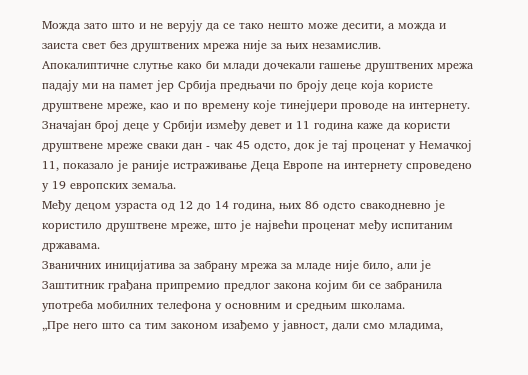Можда зато што и не верују да се тако нешто може десити, а можда и заиста свет без друштвених мрежа није за њих незамислив.
Апокалиптичне слутње како би млади дочекали гашење друштвених мрежа падају ми на памет јер Србија предњачи по броју деце која користе друштвене мреже, као и по времену које тинејџери проводе на интернету.
Значајан број деце у Србији између девет и 11 година каже да користи друштвене мреже сваки дан - чак 45 одсто, док је тај проценат у Немачкој 11, показало је раније истраживање Деца Европе на интернету спроведено у 19 европских земаља.
Међу децом узраста од 12 до 14 година, њих 86 одсто свакодневно је користило друштвене мреже, што је највећи проценат међу испитаним државама.
Званичних иницијатива за забрану мрежа за младе није било, али је Заштитник грађана припремио предлог закона којим би се забранила употреба мобилних телефона у основним и средњим школама.
„Пре него што са тим законом изађемо у јавност, дали смо младима,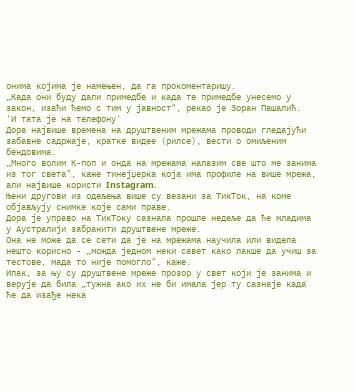онима којима је намењен, да га прокоментаришу.
„Када они буду дали примедбе и када те примедбе унесемо у закон, изаћи ћемо с тим у јавност", рекао је Зоран Пашалић.
'И тата је на телефону'
Дора највише времена на друштвеним мрежама проводи гледајући забавне садржаје, кратке видее (рилсе), вести о омиљеним бендовима.
„Много волим К-поп и онда на мрежама налазим све што ме занима из тог света", каже тинејџерка која има профиле на више мрежа, али највише користи Instagram.
Њени другови из одељења више су везани за ТикТок, на коме објављују снимке које сами праве.
Дора је управо на ТикТоку сазнала прошле недеље да ће младима у Аустралији забранити друштвене мреже.
Она не може да се сети да је на мрежама научила или видела нешто корисно - „можда једном неки савет како лакше да учиш за тестове, мада то није помогло", каже.
Ипак, за њу су друштвене мреже прозор у свет који је занима и верује да била „тужна ако их не би имала јер ту сазнаје када ће да изађе нека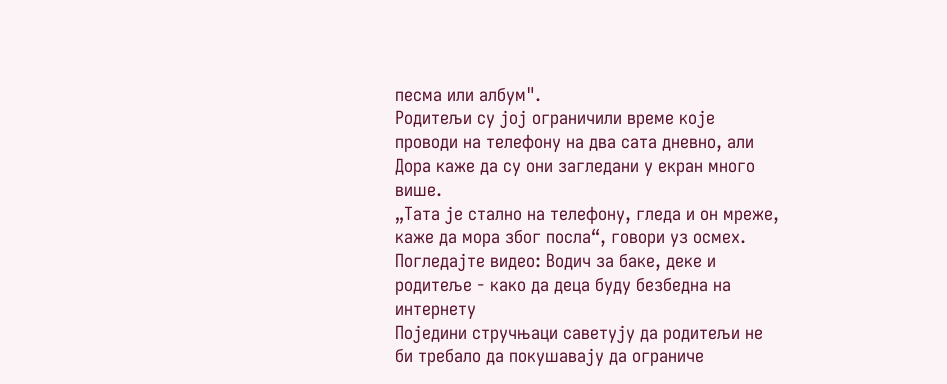песма или албум".
Родитељи су јој ограничили време које проводи на телефону на два сата дневно, али Дора каже да су они загледани у екран много више.
„Тата је стално на телефону, гледа и он мреже, каже да мора због посла“, говори уз осмех.
Погледајте видео: Водич за баке, деке и родитеље - како да деца буду безбедна на интернету
Поједини стручњаци саветују да родитељи не би требало да покушавају да ограниче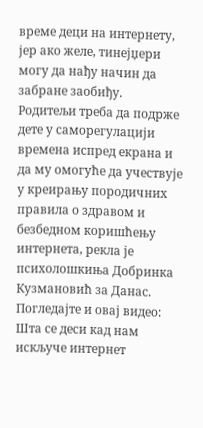време деци на интернету, јер ако желе, тинејџери могу да нађу начин да забране заобиђу.
Родитељи треба да подрже дете у саморегулацији времена испред екрана и да му омогуће да учествује у креирању породичних правила о здравом и безбедном коришћењу интернета, рекла је психолошкиња Добринка Кузмановић за Данас.
Погледајте и овај видео: Шта се деси кад нам искључе интернет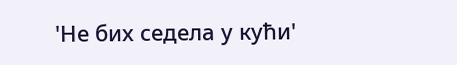'Не бих седела у кући'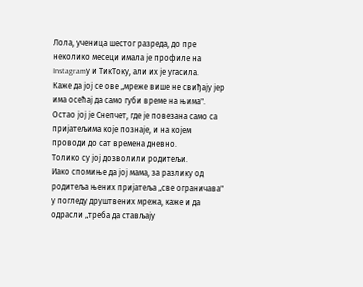Лола, ученица шестог разреда, до пре неколико месеци имала је профиле на Instagramу и ТикТоку, али их је угасила.
Каже да јој се ове „мреже више не свиђају јер има осећај да само губи време на њима".
Остао јој је Снепчет, где је повезана само са пријатељима које познаје, и на којем проводи до сат времена дневно.
Толико су јој дозволили родитељи.
Иако спомиње да јој мама, за разлику од родитеља њених пријатеља „све ограничава" у погледу друштвених мрежа, каже и да одрасли „треба да стављају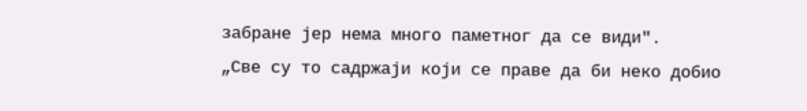забране јер нема много паметног да се види".
„Све су то садржаји који се праве да би неко добио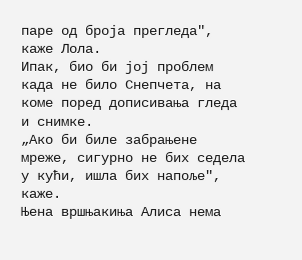паре од броја прегледа", каже Лола.
Ипак, био би јој проблем када не било Снепчета, на коме поред дописивања гледа и снимке.
„Ако би биле забрањене мреже, сигурно не бих седела у кући, ишла бих напоље", каже.
Њена вршњакиња Алиса нема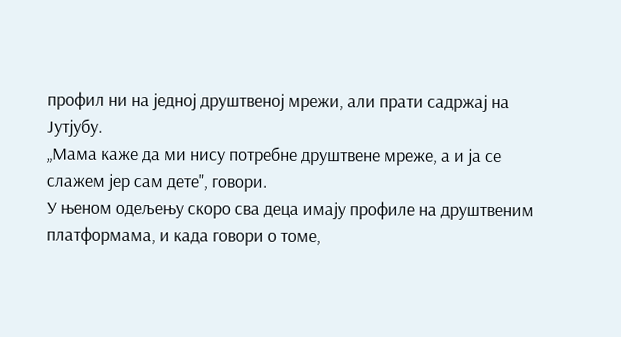профил ни на једној друштвеној мрежи, али прати садржај на Јутјубу.
„Мама каже да ми нису потребне друштвене мреже, а и ја се слажем јер сам дете", говори.
У њеном одељењу скоро сва деца имају профиле на друштвеним платформама, и када говори о томе,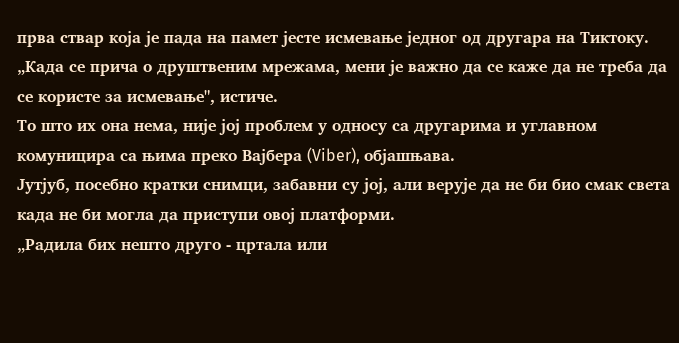прва ствар која је пада на памет јесте исмевање једног од другара на Тиктоку.
„Када се прича о друштвеним мрежама, мени је важно да се каже да не треба да се користе за исмевање", истиче.
То што их она нема, није јој проблем у односу са другарима и углавном комуницира са њима преко Вајбера (Viber), објашњава.
Јутјуб, посебно кратки снимци, забавни су јој, али верује да не би био смак света када не би могла да приступи овој платформи.
„Радила бих нешто друго - цртала или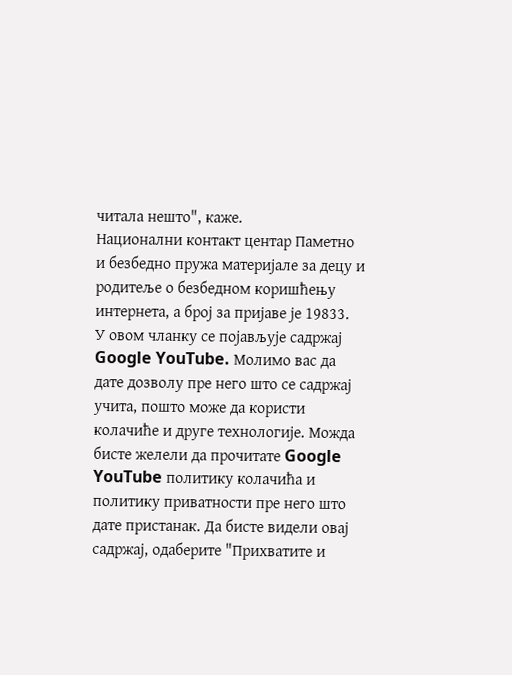читала нешто", каже.
Национални контакт центар Паметно и безбедно пружа материјале за децу и родитеље о безбедном коришћењу интернета, а број за пријаве је 19833.
У овом чланку се појављује садржај Google YouTube. Молимо вас да дате дозволу пре него што се садржај учита, пошто може да користи колачиће и друге технологије. Можда бисте желели да прочитате Google YouTube политику колачића и политику приватности пре него што дате пристанак. Да бисте видели овај садржај, одаберите "Прихватите и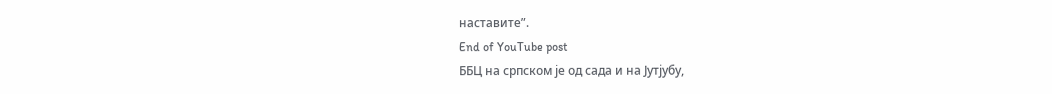наставите”.
End of YouTube post
ББЦ на српском је од сада и на Јутјубу,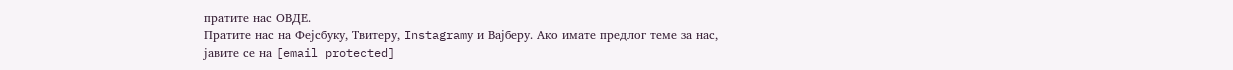пратите нас ОВДЕ.
Пратите нас на Фејсбуку, Твитеру, Instagramу и Вајберу. Ако имате предлог теме за нас, јавите се на [email protected]